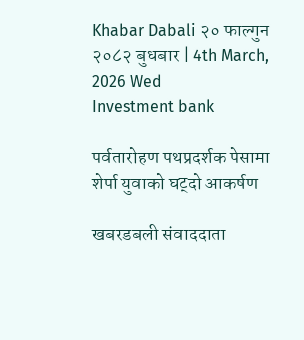Khabar Dabali २० फाल्गुन २०८२ बुधबार | 4th March, 2026 Wed
Investment bank

पर्वतारोहण पथप्रदर्शक पेसामा शेर्पा युवाको घट्दो आकर्षण

खबरडबली संवाददाता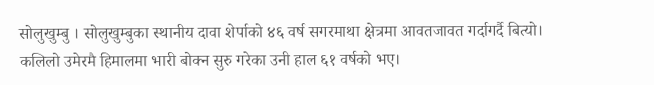सोलुखुम्बु । सोलुखुम्बुका स्थानीय दावा शेर्पाको ४६ वर्ष सगरमाथा क्षेत्रमा आवतजावत गर्दागर्दै बित्यो। कलिलो उमेरमै हिमालमा भारी बोक्न सुरु गरेका उनी हाल ६१ वर्षको भए।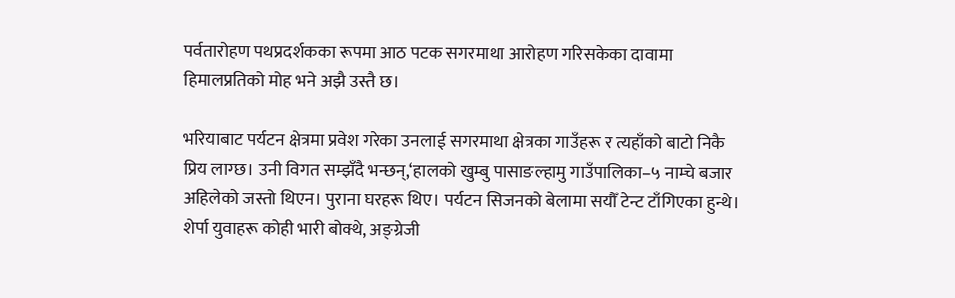पर्वतारोहण पथप्रदर्शकका रूपमा आठ पटक सगरमाथा आरोहण गरिसकेका दावामा हिमालप्रतिको मोह भने अझै उस्तै छ।

भरियाबाट पर्यटन क्षेत्रमा प्रवेश गरेका उनलाई सगरमाथा क्षेत्रका गाउँहरू र त्यहाँको बाटो निकै प्रिय लाग्छ। उनी विगत सम्झँदै भन्छन्,‘हालको खुम्बु पासाङल्हामु गाउँपालिका–५ नाम्चे बजार अहिलेको जस्तो थिएन। पुराना घरहरू थिए। पर्यटन सिजनको बेलामा सयौँ टेन्ट टाँगिएका हुन्थे। शेर्पा युवाहरू कोही भारी बोक्थे, अङ्ग्रेजी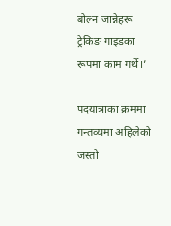बोल्न जान्नेहरू ट्रेकिङ गाइडका रूपमा काम गर्थे।’

पदयात्राका क्रममा गन्तव्यमा अहिलेको जस्तो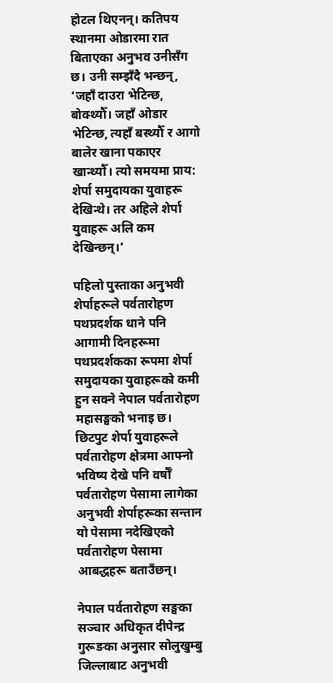होटल थिएनन्। कतिपय स्थानमा ओडारमा रात बिताएका अनुभव उनीसँग छ। उनी सम्झँदै भन्छन्, ‘जहाँ दाउरा भेटिन्छ, बोक्थ्यौँ। जहाँ ओडार भेटिन्छ, त्यहाँ बस्थ्यौँ र आगो बालेर खाना पकाएर खान्थ्यौँ। त्यो समयमा प्राय: शेर्पा समुदायका युवाहरू देखिन्थे। तर अहिले शेर्पा युवाहरू अलि कम देखिन्छन्।’

पहिलो पुस्ताका अनुभवी शेर्पाहरूले पर्वतारोहण पथप्रदर्शक धाने पनि आगामी दिनहरूमा पथप्रदर्शकका रूपमा शेर्पा समुदायका युवाहरूको कमी हुन सक्ने नेपाल पर्वतारोहण महासङ्घको भनाइ छ। छिटपुट शेर्पा युवाहरूले पर्वतारोहण क्षेत्रमा आफ्नो भविष्य देखे पनि वर्षौँ पर्वतारोहण पेसामा लागेका अनुभवी शेर्पाहरूका सन्तान यो पेसामा नदेखिएको पर्वतारोहण पेसामा आबद्धहरू बताउँछन्।

नेपाल पर्वतारोहण सङ्घका सञ्चार अधिकृत दीपेन्द्र गुरूङका अनुसार सोलुखुम्बु जिल्लाबाट अनुभवी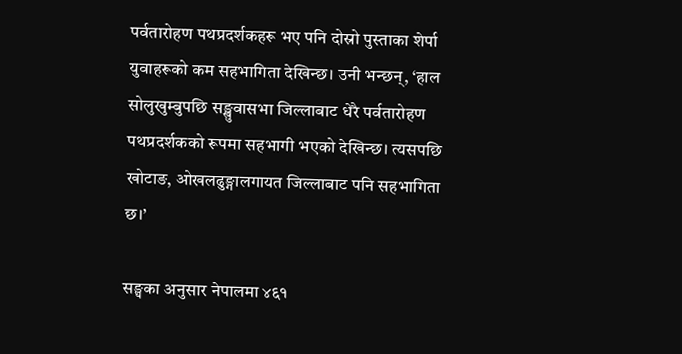पर्वतारोहण पथप्रदर्शकहरू भए पनि दोस्रो पुस्ताका शेर्पा युवाहरूको कम सहभागिता देखिन्छ। उनी भन्छन्, ‘हाल सोलुखुम्बुपछि सङ्खुवासभा जिल्लाबाट धेरै पर्वतारोहण पथप्रदर्शकको रूपमा सहभागी भएको देखिन्छ। त्यसपछि खोटाङ, ओखलढुङ्गालगायत जिल्लाबाट पनि सहभागिता छ।’

सङ्घका अनुसार नेपालमा ४६१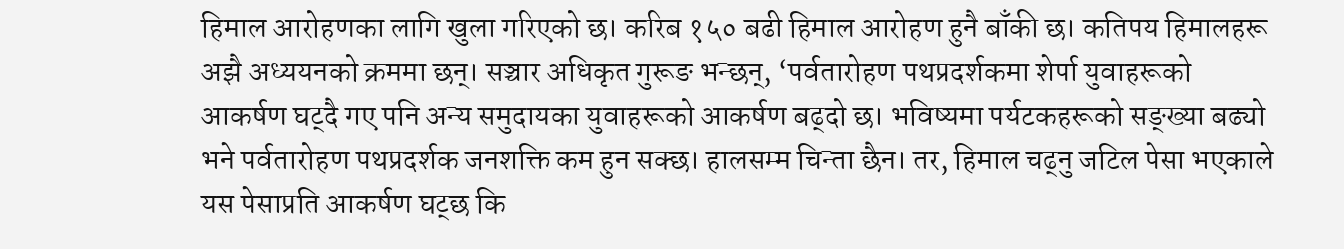हिमाल आरोहणका लागि खुला गरिएको छ। करिब १५० बढी हिमाल आरोहण हुनै बाँकी छ। कतिपय हिमालहरू अझै अध्ययनको क्रममा छन्। सञ्चार अधिकृत गुरूङ भन्छन्, ‘पर्वतारोहण पथप्रदर्शकमा शेर्पा युवाहरूको आकर्षण घट्दै गए पनि अन्य समुदायका युवाहरूको आकर्षण बढ्दो छ। भविष्यमा पर्यटकहरूको सङ्ख्या बढ्यो भने पर्वतारोहण पथप्रदर्शक जनशक्ति कम हुन सक्छ। हालसम्म चिन्ता छैन। तर, हिमाल चढ्नु जटिल पेसा भएकाले यस पेसाप्रति आकर्षण घट्छ कि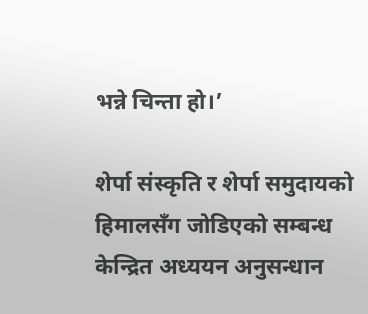भन्ने चिन्ता हो।’

शेर्पा संस्कृति र शेर्पा समुदायको हिमालसँग जोडिएको सम्बन्ध केन्द्रित अध्ययन अनुसन्धान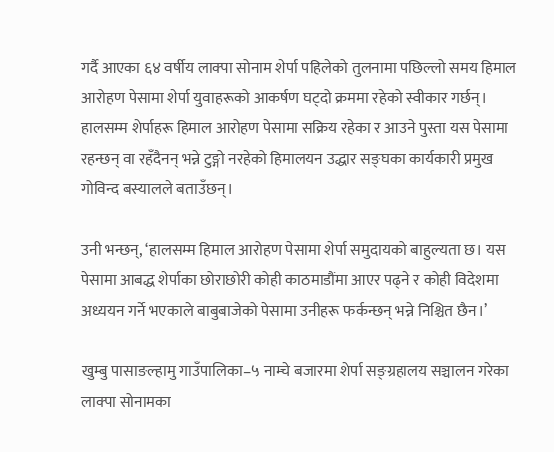गर्दै आएका ६४ वर्षीय लाक्पा सोनाम शेर्पा पहिलेको तुलनामा पछिल्लो समय हिमाल आरोहण पेसामा शेर्पा युवाहरूको आकर्षण घट्दो क्रममा रहेको स्वीकार गर्छन्। हालसम्म शेर्पाहरू हिमाल आरोहण पेसामा सक्रिय रहेका र आउने पुस्ता यस पेसामा रहन्छन् वा रहँदैनन् भन्ने टुङ्गो नरहेको हिमालयन उद्धार सङ्घका कार्यकारी प्रमुख गोविन्द बस्यालले बताउँछन्।

उनी भन्छन्, ‘हालसम्म हिमाल आरोहण पेसामा शेर्पा समुदायको बाहुल्यता छ। यस पेसामा आबद्ध शेर्पाका छोराछोरी कोही काठमाडौंमा आएर पढ्ने र कोही विदेशमा अध्ययन गर्ने भएकाले बाबुबाजेको पेसामा उनीहरू फर्कन्छन् भन्ने निश्चित छैन।’

खुम्बु पासाङल्हामु गाउँपालिका–५ नाम्चे बजारमा शेर्पा सङ्ग्रहालय सञ्चालन गरेका लाक्पा सोनामका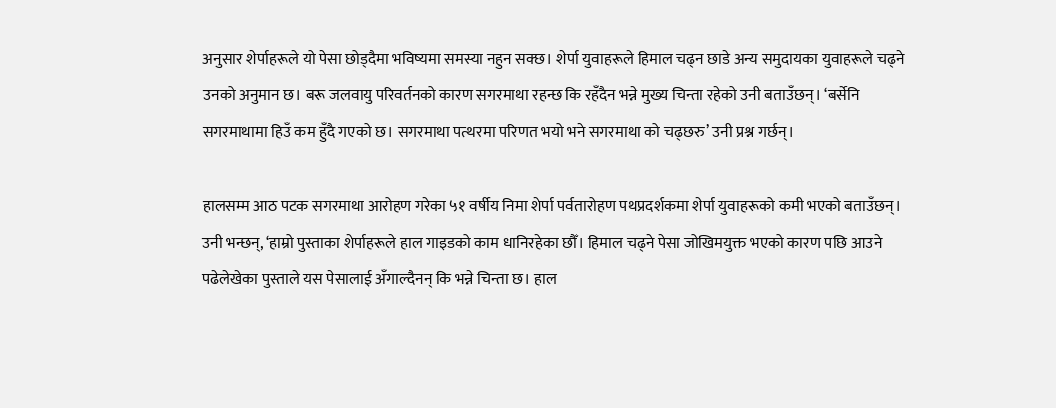अनुसार शेर्पाहरूले यो पेसा छोड्दैमा भविष्यमा समस्या नहुन सक्छ। शेर्पा युवाहरूले हिमाल चढ्न छाडे अन्य समुदायका युवाहरूले चढ्ने उनको अनुमान छ। बरू जलवायु परिवर्तनको कारण सगरमाथा रहन्छ कि रहँदैन भन्ने मुख्य चिन्ता रहेको उनी बताउँछन्। ‘बर्सेनि सगरमाथामा हिउँ कम हुँदै गएको छ। सगरमाथा पत्थरमा परिणत भयो भने सगरमाथा को चढ्छरु’ उनी प्रश्न गर्छन्।

हालसम्म आठ पटक सगरमाथा आरोहण गरेका ५१ वर्षीय निमा शेर्पा पर्वतारोहण पथप्रदर्शकमा शेर्पा युवाहरूको कमी भएको बताउँछन्। उनी भन्छन्, ‘हाम्रो पुस्ताका शेर्पाहरूले हाल गाइडको काम धानिरहेका छौँ। हिमाल चढ्ने पेसा जोखिमयुक्त भएको कारण पछि आउने पढेलेखेका पुस्ताले यस पेसालाई अँगाल्दैनन् कि भन्ने चिन्ता छ। हाल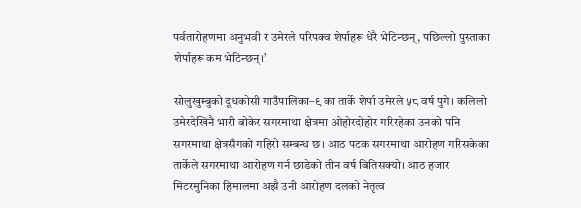पर्वतारोहणमा अनुभवी र उमेरले परिपक्व शेर्पाहरू धेरै भेटिन्छन्, पछिल्लो पुस्ताका शेर्पाहरू कम भेटिन्छन्।’

सोलुखुम्बुको दूधकोसी गाउँपालिका–९ का तार्के शेर्पा उमेरले ५८ वर्ष पुगे। कलिलो उमेरदेखिनै भारी बोकेर सगरमाथा क्षेत्रमा ओहोरदोहोर गरिरहेका उनको पनि सगरमाथा क्षेत्रसँगको गहिरो सम्बन्ध छ। आठ पटक सगरमाथा आरोहण गरिसकेका तार्केले सगरमाथा आरोहण गर्न छाडेको तीन वर्ष बितिसक्यो। आठ हजार मिटरमुनिका हिमालमा अझै उनी आरोहण दलको नेतृत्व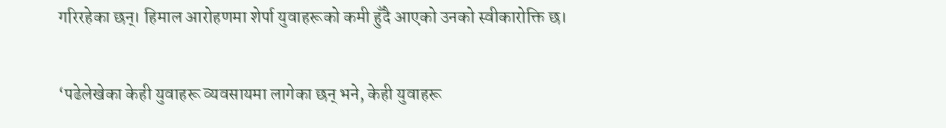गरिरहेका छन्। हिमाल आरोहणमा शेर्पा युवाहरूको कमी हुँदै आएको उनको स्वीकारोक्ति छ।

‘पढेलेखेका केही युवाहरू व्यवसायमा लागेका छन् भने, केही युवाहरू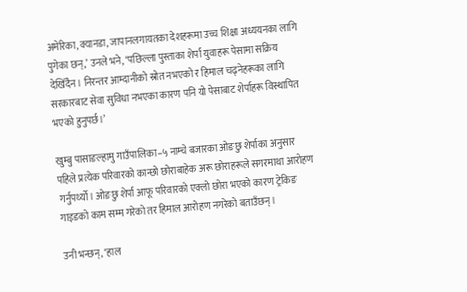अमेरिका, क्यानडा, जापानलगायतका देशहरूमा उच्च शिक्षा अध्ययनका लागि पुगेका छन्,’ उनले भने, ‘पछिल्ला पुस्ताका शेर्पा युवाहरू पेसामा सक्रिय देखिँदैन। निरन्तर आम्दानीको स्रोत नभएको र हिमाल चढ्नेहरूका लागि सरकारबाट सेवा सुविधा नभएका कारण पनि यो पेसाबाट शेर्पाहरू विस्थापित भएको हुनुपर्छ।’

खुम्बु पासाङल्हामु गाउँपालिका–५ नाम्चे बजारका ओङछु शेर्पाका अनुसार पहिले प्रत्येक परिवारको कान्छो छोराबाहेक अरू छोराहरूले सगरमाथा आरोहण गर्नुपर्थ्यो। ओङछु शेर्पा आफू परिवारको एक्लो छोरा भएको कारण ट्रेकिङ गाइडको काम सम्म गरेको तर हिमाल आरोहण नगरेको बताउँछन्।

उनी भन्छन्, ‘हाल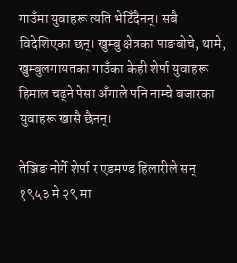गाउँमा युवाहरू त्यति भेटिँदैनन्। सबै विदेशिएका छन्। खुम्बु क्षेत्रका पाङबोचे, थामे, खुम्बुलगायतका गाउँका केही शेर्पा युवाहरू हिमाल चढ्ने पेसा अँगाले पनि नाम्चे बजारका युवाहरू खासै छैनन्।

तेञ्जिङ नोर्गे शेर्पा र एडमण्ड हिलारीले सन् १९५३ मे २९ मा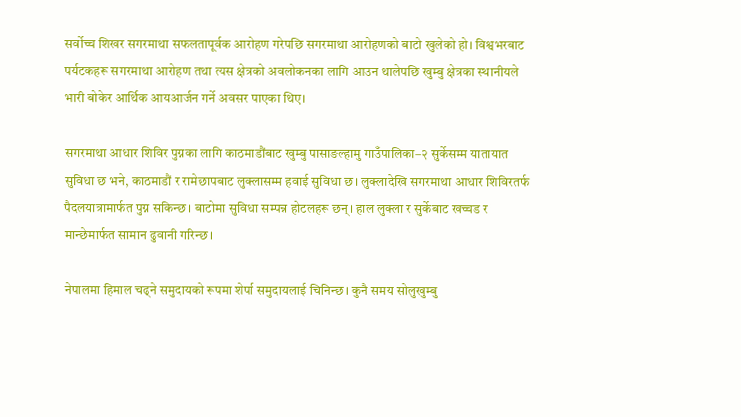सर्वोच्च शिखर सगरमाथा सफलतापूर्वक आरोहण गरेपछि सगरमाथा आरोहणको बाटो खुलेको हो। विश्वभरबाट पर्यटकहरू सगरमाथा आरोहण तथा त्यस क्षेत्रको अवलोकनका लागि आउन थालेपछि खुम्बु क्षेत्रका स्थानीयले भारी बोकेर आर्थिक आयआर्जन गर्ने अवसर पाएका थिए।

सगरमाथा आधार शिविर पुग्नका लागि काठमाडौंबाट खुम्बु पासाङल्हामु गाउँपालिका–२ सुर्केसम्म यातायात सुविधा छ भने, काठमाडौं र रामेछापबाट लुक्लासम्म हवाई सुविधा छ। लुक्लादेखि सगरमाथा आधार शिविरतर्फ पैदलयात्रामार्फत पुग्न सकिन्छ। बाटोमा सुविधा सम्पन्न होटलहरू छन्। हाल लुक्ला र सुर्केबाट खच्चड र मान्छेमार्फत सामान ढुवानी गरिन्छ।

नेपालमा हिमाल चढ्ने समुदायको रूपमा शेर्पा समुदायलाई चिनिन्छ। कुनै समय सोलुखुम्बु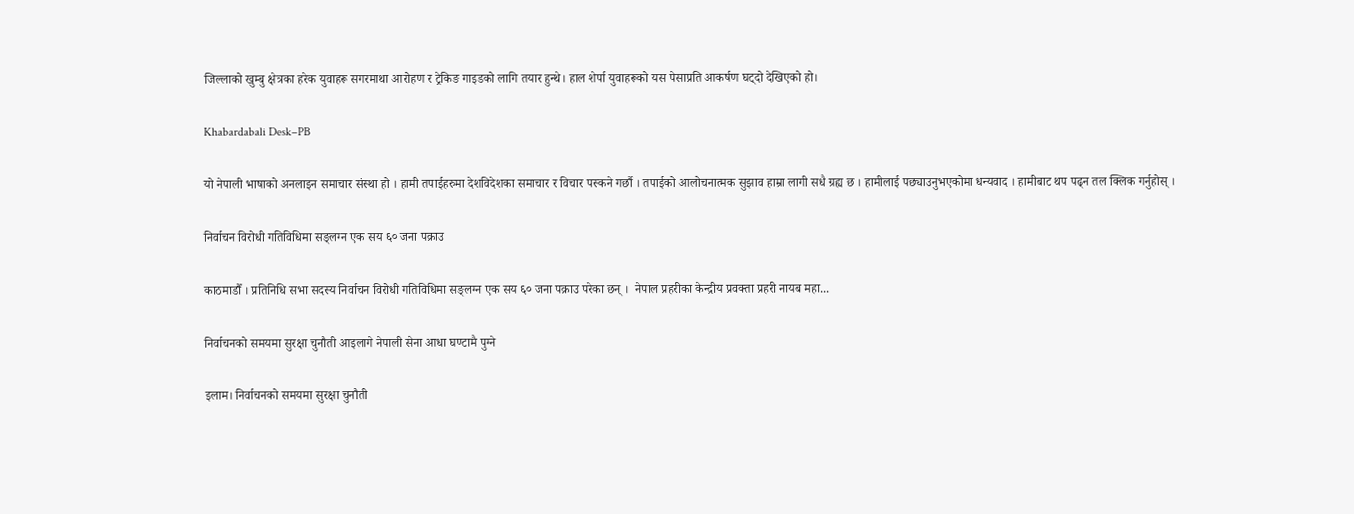जिल्लाको खुम्बु क्षेत्रका हरेक युवाहरू सगरमाथा आरोहण र ट्रेकिङ गाइडको लागि तयार हुन्थे। हाल शेर्पा युवाहरूको यस पेसाप्रति आकर्षण घट्दो देखिएको हो।

Khabardabali Desk–PB

यो नेपाली भाषाको अनलाइन समाचार संस्था हो । हामी तपाईहरुमा देशविदेशका समाचार र विचार पस्कने गर्छौ । तपाईको आलोचनात्मक सुझाव हाम्रा लागी सधै ग्रह्य छ । हामीलाई पछ्याउनुभएकोमा धन्यवाद । हामीबाट थप पढ्न तल क्लिक गर्नुहोस् ।

निर्वाचन विरोधी गतिविधिमा सङ्लग्न एक सय ६० जना पक्राउ

काठमाडौँ । प्रतिनिधि सभा सदस्य निर्वाचन विरोधी गतिविधिमा सङ्लग्न एक सय ६० जना पक्राउ परेका छन् ।  नेपाल प्रहरीका केन्द्रीय प्रवक्ता प्रहरी नायब महा...

निर्वाचनको समयमा सुरक्षा चुनौती आइलागे नेपाली सेना आधा घण्टामै पुग्ने

इलाम। निर्वाचनको समयमा सुरक्षा चुनौती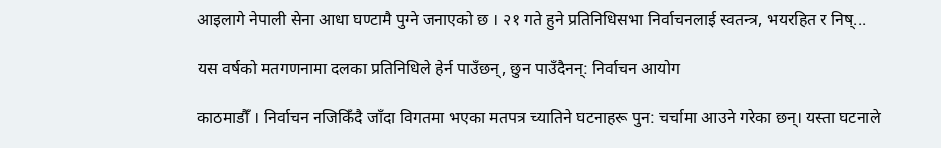आइलागे नेपाली सेना आधा घण्टामै पुग्ने जनाएको छ । २१ गते हुने प्रतिनिधिसभा निर्वाचनलाई स्वतन्त्र, भयरहित र निष्...

यस वर्षको मतगणनामा दलका प्रतिनिधिले हेर्न पाउँछन्, छुन पाउँदैनन्: निर्वाचन आयोग

काठमाडौँ । निर्वाचन नजिकिँदै जाँदा विगतमा भएका मतपत्र च्यातिने घटनाहरू पुन: चर्चामा आउने गरेका छन्। यस्ता घटनाले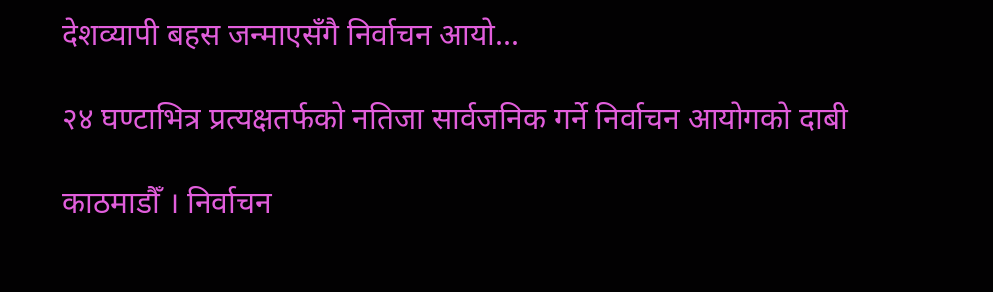देशव्यापी बहस जन्माएसँगै निर्वाचन आयो...

२४ घण्टाभित्र प्रत्यक्षतर्फको नतिजा सार्वजनिक गर्ने निर्वाचन आयोगको दाबी

काठमाडौँ । निर्वाचन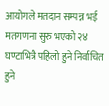आयोगले मतदान सम्पन्न भई मतगणना सुरु भएको २४ घण्टाभित्रै पहिलो हुने निर्वाचित हुने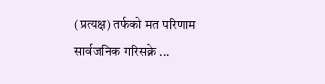(प्रत्यक्ष) तर्फको मत परिणाम सार्वजनिक गरिसक्ने ...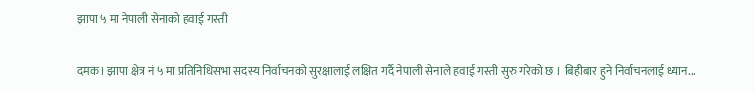झापा ५ मा नेपाली सेनाको हवाई गस्ती

दमक। झापा क्षेत्र नं ५ मा प्रतिनिधिसभा सदस्य निर्वाचनको सुरक्षालाई लक्षित गर्दै नेपाली सेनाले हवाई गस्ती सुरु गरेको छ । बिहीबार हुने निर्वाचनलाई ध्यान...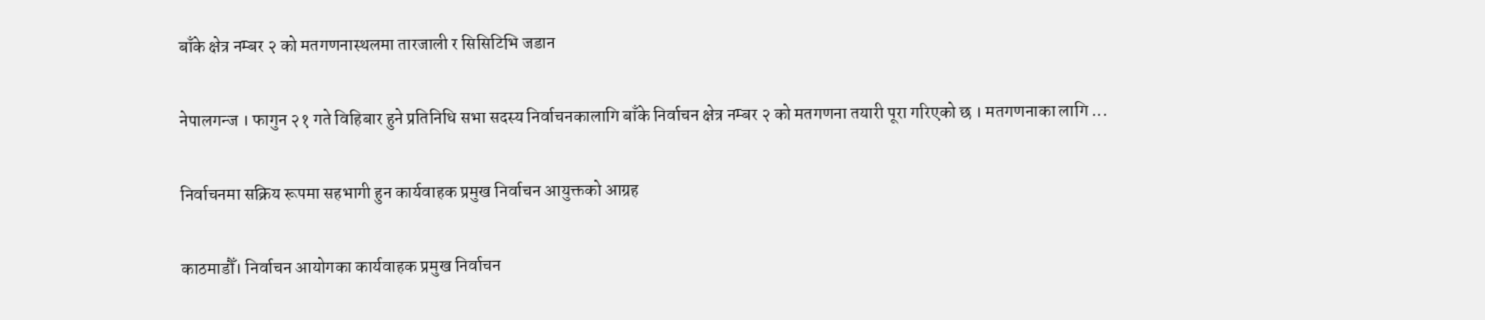बाँके क्षेत्र नम्बर २ को मतगणनास्थलमा तारजाली र सिसिटिभि जडान

नेपालगन्ज । फागुन २१ गते विहिबार हुने प्रतिनिधि सभा सदस्य निर्वाचनकालागि बाँके निर्वाचन क्षेत्र नम्बर २ को मतगणना तयारी पूरा गरिएको छ । मतगणनाका लागि ...

निर्वाचनमा सक्रिय रूपमा सहभागी हुन कार्यवाहक प्रमुख निर्वाचन आयुक्तको आग्रह

काठमाडौँ। निर्वाचन आयोगका कार्यवाहक प्रमुख निर्वाचन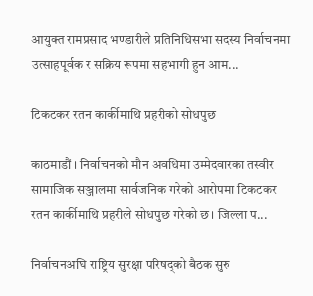आयुक्त रामप्रसाद भण्डारीले प्रतिनिधिसभा सदस्य निर्वाचनमा उत्साहपूर्वक र सक्रिय रूपमा सहभागी हुन आम...

टिकटकर रतन कार्कीमाथि प्रहरीको सोधपुछ

काठमाडौं । निर्वाचनको मौन अवधिमा उम्मेदवारका तस्वीर सामाजिक सञ्जालमा सार्वजनिक गरेको आरोपमा टिकटकर रतन कार्कीमाथि प्रहरीले सोधपुछ गरेको छ। जिल्ला प...

निर्वाचनअघि राष्ट्रिय सुरक्षा परिषद्को बैठक सुरु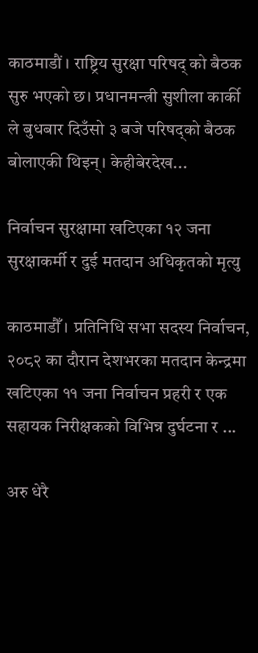काठमाडौं । राष्ट्रिय सुरक्षा परिषद् को बैठक सुरु भएको छ। प्रधानमन्त्री सुशीला कार्की ले बुधबार दिउँसो ३ बजे परिषद्को बैठक बोलाएकी थिइन्। केहीबेरदेख...

निर्वाचन सुरक्षामा खटिएका १२ जना सुरक्षाकर्मी र दुई मतदान अधिकृतको मृत्यु

काठमाडौँ । प्रतिनिधि सभा सदस्य निर्वाचन, २०८२ का दौरान देशभरका मतदान केन्द्रमा खटिएका ११ जना निर्वाचन प्रहरी र एक सहायक निरीक्षकको विभिन्न दुर्घटना र ...

अरु धेरै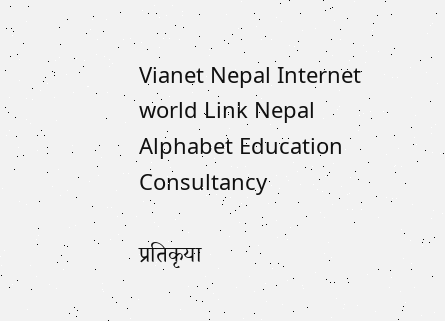Vianet Nepal Internet
world Link Nepal
Alphabet Education Consultancy

प्रतिकृया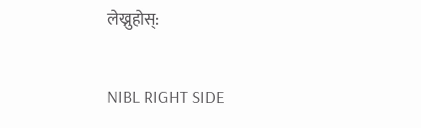लेख्नुहोस्:

NIBL RIGHT SIDE